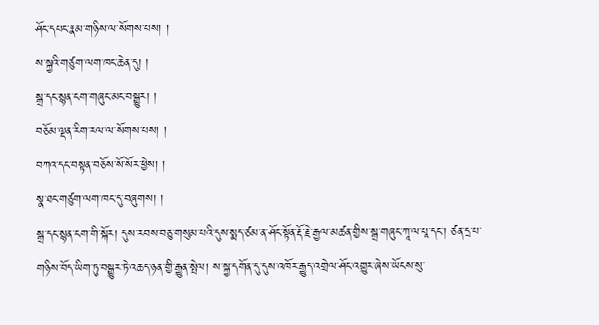ཤོང་དཔང་རྣམ་གཉིས་ལ་སོགས་པས། །
ས་སྐྱའི་གཙུག་ལག་ཁང་ཆེན་དུ། །
སྒྲ་དང་སྙན་ངག་གཞུང་མང་བསྒྱུར། །
བཅོམ་ལྡན་རིག་རལ་ལ་སོགས་པས། །
བཀའ་དང་བསྟན་བཅོས་སོ་སོར་ཕྱེས། །
སྣ་ཐང་གཙུག་ལག་ཁང་དུ་བཞུགས། །
སྒྲ་དང་སྙན་ངག་གི་སྐོར། དུས་རབས་བཅུ་གསུམ་པའི་དུས་སྨད་ཙམ་ན་ཤོང་སྟོན་རྡོ་རྗེ་རྒྱལ་མཚན་གྱིས་སྒྲ་གཞུང་ཀཱ་ལ་པཱ་དང་། ཙན་དྲ་པ་གཉིས་བོད་ཡིག་ཏུ་བསྒྱུར་ཏེ་འཆད་ཉན་གྱི་རྒྱུན་སྤེལ། ས་སྐྱ་དགོན་དུ་དུས་འཁོར་རྒྱུད་འགྲེལ་ཤོང་འགྱུར་ཞེས་ཡོངས་སུ་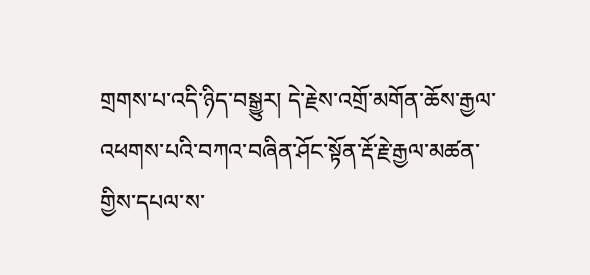གྲགས་པ་འདི་ཉིད་བསྒྱུར། དེ་རྗེས་འགྲོ་མགོན་ཆོས་རྒྱལ་འཕགས་པའི་བཀའ་བཞིན་ཤོང་སྟོན་རྡོ་རྗེ་རྒྱལ་མཚན་གྱིས་དཔལ་ས་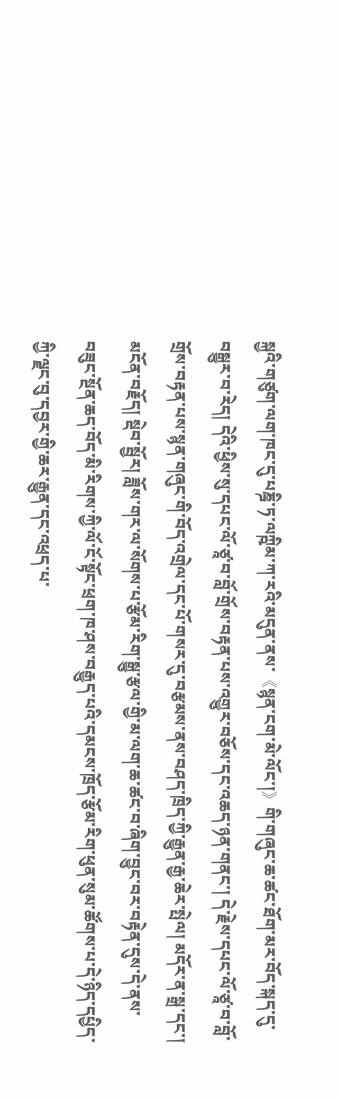སྐྱའི་གཙུག་ལག་ཁང་དུ་པཎྜི་ཏ་ལཀྵིམ་ཀ་རའི་མདུན་ནས་《སྙན་ངག་མེ་ལོང་།》གི་གཞུང་ཆ་ཚང་ཐོག་མར་བོད་སྐད་དུ་བསྒྱུར་བ་རེད། དེའི་ཕྱིས་སུ་དཔང་ལོ་ཙཱ་བ་བློ་གྲོས་བརྟན་པས་འགྱུར་བཅོས་དང་འཆད་ཉན་གནང་། དེ་རྗེས་དཔང་ལོ་ཙཱ་བ་བློ་གྲོས་བརྟན་པས་སྙན་གཞུང་གི་བོད་འགྲེལ་དང་པོ་གསར་དུ་བརྩམས་ནས་བཤད་ཁྲིད་ཀྱི་རྒྱུན་རྒྱ་ཆེར་སྤེལ། མདོར་ན་སྒྲ་དང་། མངོན་བརྗོད། སྡེབ་སྦྱོར། ཟློས་གར་ལ་སོགས་པ་རྩོམ་རིག་སྒྱུ་རྩལ་གྱི་མ་ལག་ཆ་ཚང་བ་ཞིག་བྱུང་བར་བརྟེན་དུས་དེ་ནས་བཟུང་སྔོན་ཆད་བོད་མི་རིགས་ཀྱི་ལོ་ངོ་སྟོང་ཕྲག་ཁ་ཤས་བརྒྱུད་པའི་དམངས་ཁྲོད་རྩོམ་རིག་ཕུན་སུམ་ཚོགས་པ་དེ་ཉིད་དཔྱིད་ཀྱི་ལྗང་བུ་དབྱར་གྱི་ཆར་རྒྱུན་དང་འཕྲད་པ་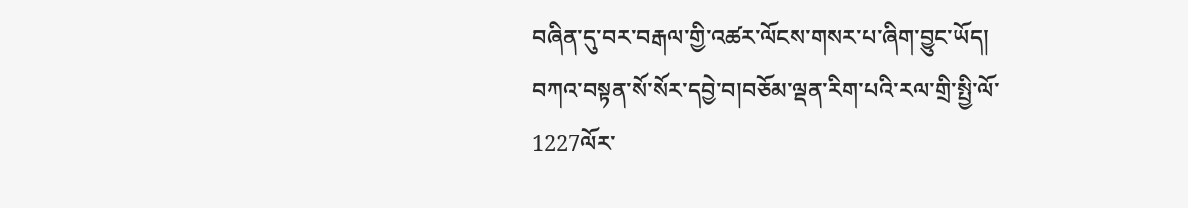བཞིན་དུ་བར་བརྒལ་གྱི་འཚར་ལོངས་གསར་པ་ཞིག་བྱུང་ཡོད།
བཀའ་བསྟན་སོ་སོར་དབྱེ་བ།བཅོམ་ལྡན་རིག་པའི་རལ་གྲི་སྤྱི་ལོ་1227ལོར་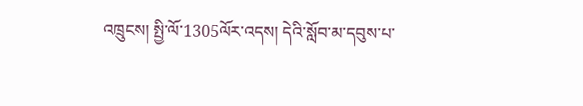འཁྲུངས། སྤྱི་ལོ་1305ལོར་འདས། དེའི་སློབ་མ་དབུས་པ་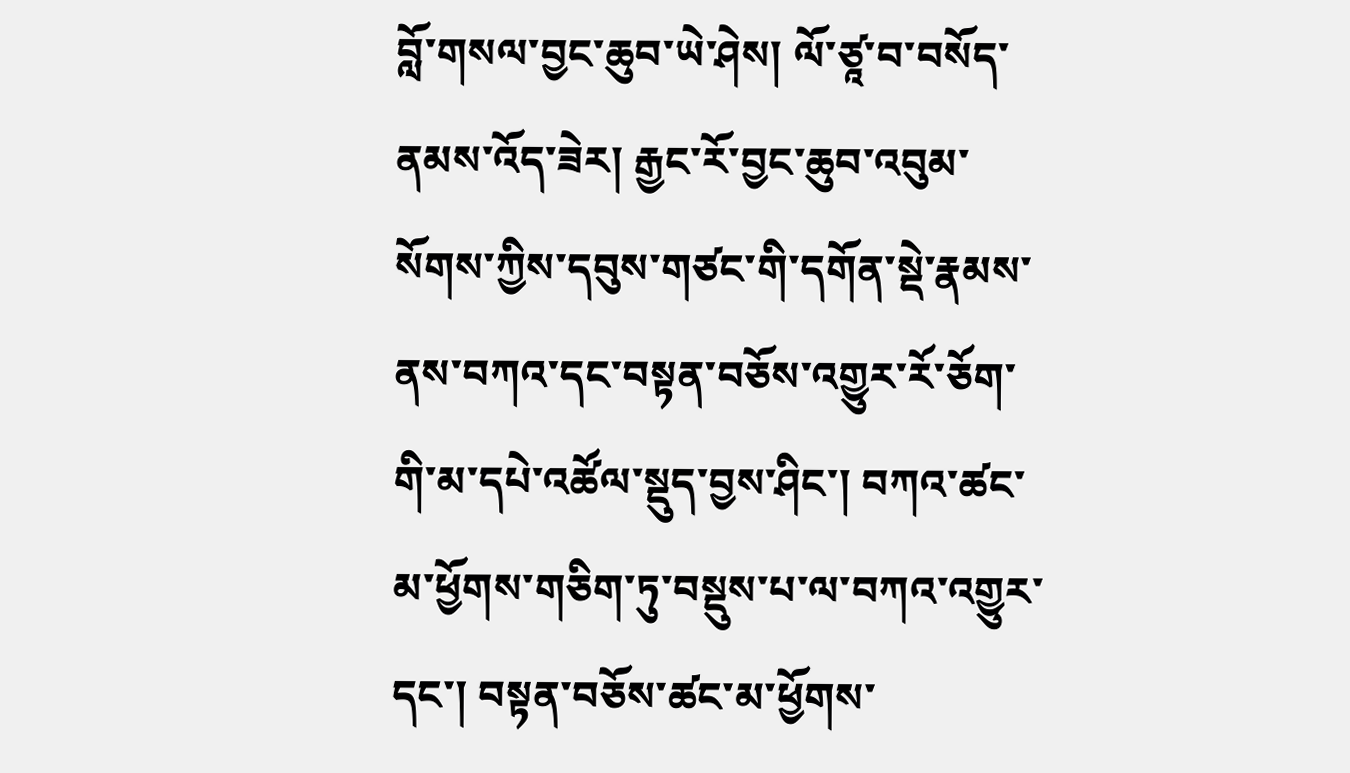བློ་གསལ་བྱང་ཆུབ་ཡེ་ཤེས། ལོ་ཙཱ་བ་བསོད་ནམས་འོད་ཟེར། རྒྱང་རོ་བྱང་ཆུབ་འབུམ་སོགས་ཀྱིས་དབུས་གཙང་གི་དགོན་སྡེ་རྣམས་ནས་བཀའ་དང་བསྟན་བཅོས་འགྱུར་རོ་ཅོག་གི་མ་དཔེ་འཚོལ་སྡུད་བྱས་ཤིང་། བཀའ་ཚང་མ་ཕྱོགས་གཅིག་ཏུ་བསྡུས་པ་ལ་བཀའ་འགྱུར་དང་། བསྟན་བཅོས་ཚང་མ་ཕྱོགས་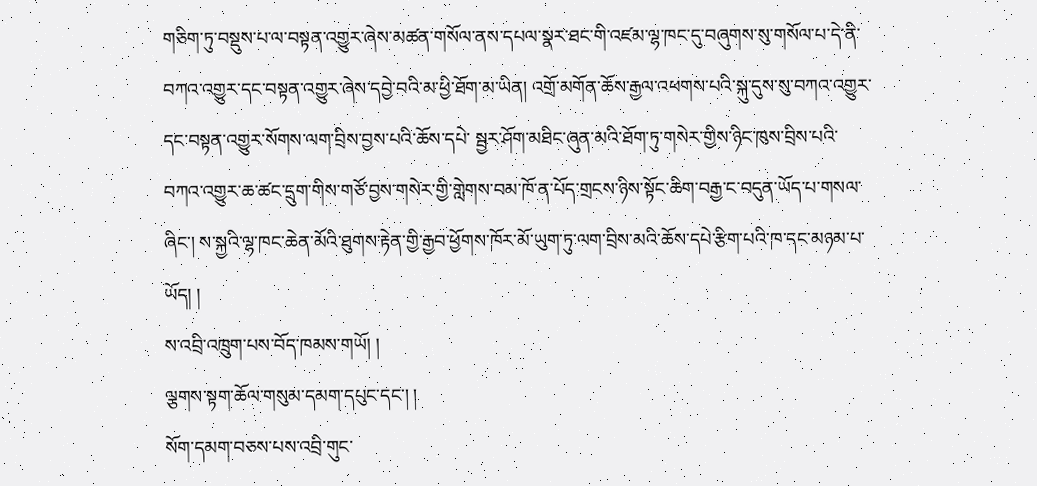གཅིག་ཏུ་བསྡུས་པ་ལ་བསྟན་འགྱུར་ཞེས་མཚན་གསོལ་ནས་དཔལ་སྣར་ཐང་གི་འཛམ་ལྷ་ཁང་དུ་བཞུགས་སུ་གསོལ་པ་དེ་ནི་བཀའ་འགྱུར་དང་བསྟན་འགྱུར་ཞེས་དབྱེ་བའི་མ་ཕྱི་ཐོག་མ་ཡིན། འགྲོ་མགོན་ཆོས་རྒྱལ་འཕགས་པའི་སྐུ་དུས་སུ་བཀའ་འགྱུར་དང་བསྟན་འགྱུར་སོགས་ལག་བྲིས་བྱས་པའི་ཆོས་དཔེ་ སྦྱར་ཤོག་མཐིང་ཞུན་མའི་ཐོག་ཏུ་གསེར་གྱིས་ཉིང་ཁུས་བྲིས་པའི་བཀའ་འགྱུར་ཆ་ཚང་དྲུག་གིས་གཙོ་བྱས་གསེར་གྱི་གླེགས་བམ་ཁོ་ན་པོད་གྲངས་ཉིས་སྟོང་ཆིག་བརྒྱ་ང་བདུན་ཡོད་པ་གསལ་ཞིང་། ས་སྐྱའི་ལྷ་ཁང་ཆེན་མོའི་ཐུགས་རྟེན་གྱི་རྒྱབ་ཕྱོགས་ཁོར་མོ་ཡུག་ཏུ་ལག་བྲིས་མའི་ཆོས་དཔེ་རྩིག་པའི་ཁ་དང་མཉམ་པ་ཡོད། །
ས་འབྲི་འཁྲུག་པས་བོད་ཁམས་གཡོ། །
ལྕགས་སྟག་ཆོལ་གསུམ་དམག་དཔུང་དང་། །
སོག་དམག་བཅས་པས་འབྲི་གུང་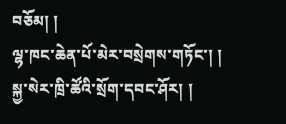བཅོམ། །
ལྷ་ཁང་ཆེན་པོ་མེར་བསྲེགས་གཏོང་། །
སྐྱ་སེར་ཁྲི་ཚོའི་སྲོག་དབང་ཤོར། །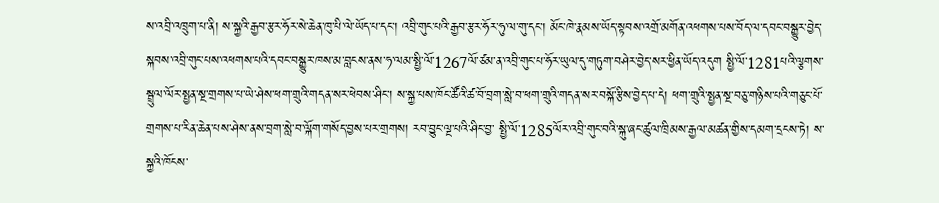ས་འབྲི་འཁྲུག་པ་ནི། ས་སྐྱའི་རྒྱབ་རྩར་ཧོར་སེ་ཆེན་ཁུ་པི་ལེ་ཡོད་པ་དང་། འབྲི་གུང་པའི་རྒྱབ་རྩར་ཧོར་ཧུ་ལ་གུ་དང་། མོང་ཁེ་རྣམས་ཡོད་སྟབས་འགྲོ་མགོན་འཕགས་པས་བོད་ལ་དབང་བསྒྱུར་བྱེད་སྐབས་འབྲི་གུང་པས་འཕགས་པའི་དབང་བསྒྱུར་ཁས་མ་བླངས་ནས་ཧ་ལམ་སྤྱི་ལོ་1267ལོ་ཙམ་ན་འབྲི་གུང་པ་ཧོར་ཡུལ་དུ་གཏུག་བཤེར་བྱེད་སར་ཕྱིན་ཡོད་འདུག སྤྱི་ལོ་1281པའི་ལྕགས་སྦྲུལ་ལོར་སྤྱན་སྔ་གྲགས་པ་ཡེ་ཤེས་ཕག་གྲུའི་གདན་སར་ཕེབས་ཤིང་། ས་སྐྱ་པས་ཁོང་ཚོའི་ཚ་བོ་བྲག་སླེ་བ་ཕག་གྲུའི་གདན་སར་བསྐོ་རྩིས་བྱེད་པ་དེ། ཕག་གྲུའི་སྤྱན་སྔ་བཅུ་གཉིས་པའི་གཅུང་པོ་གྲགས་པ་རིན་ཆེན་པས་ཤེས་ནས་བྲག་སླེ་བ་ལྐོག་གསོད་བྱས་པར་གྲགས། རབ་བྱུང་ལྔ་པའི་ཤིང་བྱ་ སྤྱི་ལོ་1285ལོར་འབྲི་གུང་བའི་སྐུ་ཞང་ཚུལ་ཁྲིམས་རྒྱལ་མཚན་གྱིས་དམག་དྲངས་ཏེ། ས་སྐྱའི་ཁོངས་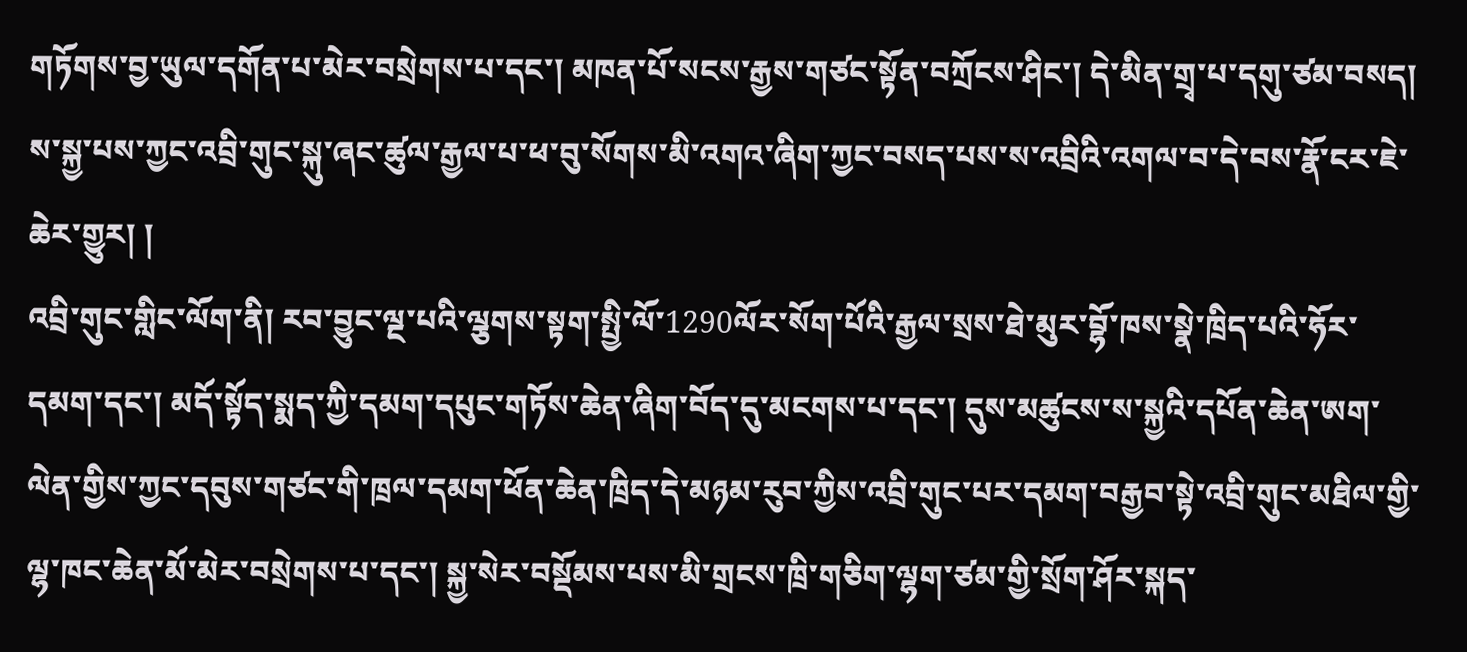གཏོགས་བྱ་ཡུལ་དགོན་པ་མེར་བསྲེགས་པ་དང་། མཁན་པོ་སངས་རྒྱས་གཙང་སྟོན་བཀྲོངས་ཤིང་། དེ་མིན་གྲྭ་པ་དགུ་ཙམ་བསད། ས་སྐྱ་པས་ཀྱང་འབྲི་གུང་སྐུ་ཞང་ཚུལ་རྒྱལ་པ་ཕ་བུ་སོགས་མི་འགའ་ཞིག་ཀྱང་བསད་པས་ས་འབྲིའི་འགལ་བ་དེ་བས་རྣོ་ངར་ཇེ་ཆེར་གྱུར། །
འབྲི་གུང་གླིང་ལོག་ནི། རབ་བྱུང་ལྔ་པའི་ལྕགས་སྟག་སྤྱི་ལོ་1290ལོར་སོག་པོའི་རྒྱལ་སྲས་ཐེ་མུར་བྷོ་ཁས་སྣེ་ཁྲིད་པའི་ཧོར་དམག་དང་། མདོ་སྟོད་སྨད་ཀྱི་དམག་དཔུང་གཏོས་ཆེན་ཞིག་བོད་དུ་མངགས་པ་དང་། དུས་མཚུངས་ས་སྐྱའི་དཔོན་ཆེན་ཨག་ལེན་གྱིས་ཀྱང་དབུས་གཙང་གི་ཁྲལ་དམག་ཕོན་ཆེན་ཁྲིད་དེ་མཉམ་རུབ་ཀྱིས་འབྲི་གུང་པར་དམག་བརྒྱབ་སྟེ་འབྲི་གུང་མཐིལ་གྱི་ལྷ་ཁང་ཆེན་མོ་མེར་བསྲེགས་པ་དང་། སྐྱ་སེར་བསྡོམས་པས་མི་གྲངས་ཁྲི་གཅིག་ལྷག་ཙམ་གྱི་སྲོག་ཤོར་སྐད་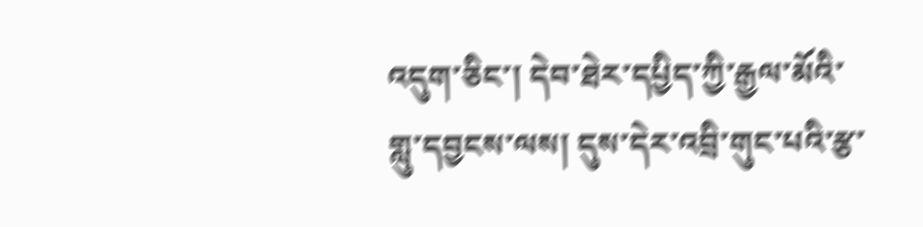འདུག་ཅིང་། དེབ་ཐེར་དཔྱིད་ཀྱི་རྒྱལ་མོའི་གླུ་དབྱངས་ལས། དུས་དེར་འབྲི་གུང་པའི་རྩ་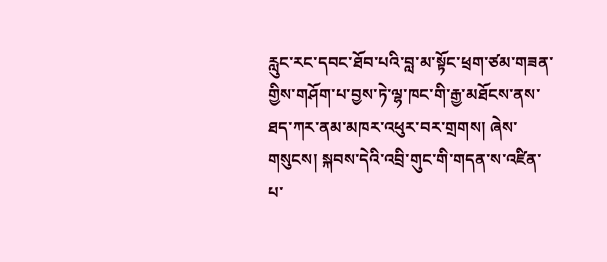རླུང་རང་དབང་ཐོབ་པའི་བླ་མ་སྟོང་ཕྲག་ཙམ་གཟན་གྱིས་གཤོག་པ་བྱས་ཏེ་ལྷ་ཁང་གི་རྒྱ་མཐོངས་ནས་ཐད་ཀར་ནམ་མཁར་འཕུར་བར་གྲགས། ཞེས་གསུངས། སྐབས་དེའི་འབྲི་གུང་གི་གདན་ས་འཛིན་པ་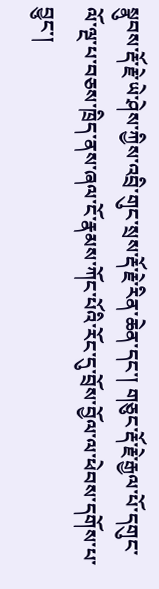སྣུབས་རྡོ་རྗེ་ཡེ་ཤེས་ཀྱིས་འབྲི་གུང་སྲས་རྡོ་རྗེ་རིན་ཆེན་དང་། གཅུང་རྡོ་རྗེ་རྒྱལ་པོ་དགུང་ལོ་ལྔ་པ་བཅས་ཁྲིད་ནས་ཞལ་ངོ་རྣམས་ཀོང་པོའི་རོང་དུ་བྲོས་བྱོལ་ལ་ཕེབས་དགོས་པ་བྱུང་།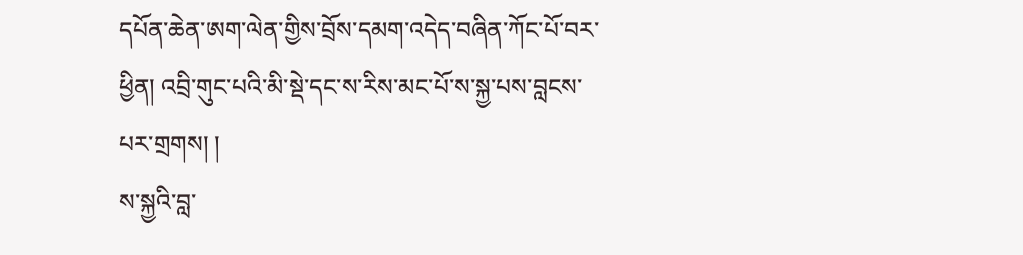དཔོན་ཆེན་ཨག་ལེན་གྱིས་བྲོས་དམག་འདེད་བཞིན་ཀོང་པོ་བར་ཕྱིན། འབྲི་གུང་པའི་མི་སྡེ་དང་ས་རིས་མང་པོ་ས་སྐྱ་པས་བླངས་པར་གྲགས། །
ས་སྐྱའི་བླ་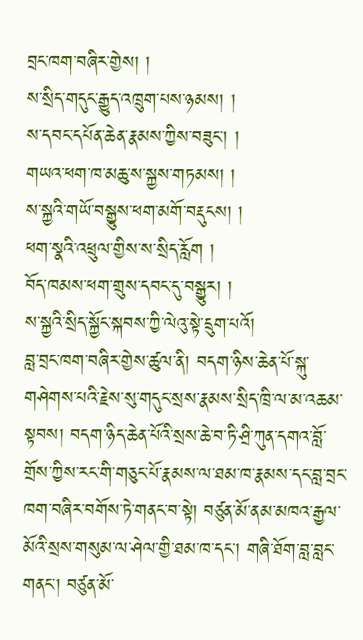བྲང་ཁག་བཞིར་གྱེས། །
ས་སྲིད་གདུང་རྒྱུད་འཁྲུག་པས་ཉམས། །
ས་དབང་དཔོན་ཆེན་རྣམས་ཀྱིས་བཟུང་། །
གཡའ་ཕག་ཁ་མཆུ་ས་སྐྱས་གཏམས། །
ས་སྐྱའི་གཡོ་བསྒྱུས་ཕག་མགོ་བརྡུངས། །
ཕག་སྣའི་འཕྲུལ་གྱིས་ས་སྲིད་རློག །
བོད་ཁམས་ཕག་གྲུས་དབང་དུ་བསྒྱུར། །
ས་སྐྱའི་སྲིད་སྐྱོང་སྐབས་ཀྱི་ལེའུ་སྟེ་དྲུག་པའོ།
བླ་བྲང་ཁག་བཞིར་གྱེས་ཚུལ་ནི། བདག་ཉིས་ཆེན་པོ་སྐུ་གཤེགས་པའི་རྗེས་སུ་གདུང་སྲས་རྣམས་སྲིད་ཁྲི་ལ་མ་འཆམ་སྟབས། བདག་ཉིད་ཆེན་པོའི་སྲས་ཆེ་བ་ཏི་ཤྲི་ཀུན་དགའ་བློ་གྲོས་ཀྱིས་རང་གི་གཅུང་པོ་རྣམས་ལ་ཐམ་ཁ་རྣམས་དང་བླ་བྲང་ཁག་བཞིར་བགོས་ཏེ་གནང་བ་སྟེ། བཙུན་མོ་ནམ་མཁའ་རྒྱལ་མོའི་སྲས་གསུམ་ལ་ཤེལ་གྱི་ཐམ་ཁ་དང་། གཞི་ཐོག་བླ་བླང་གནང་། བཙུན་མོ་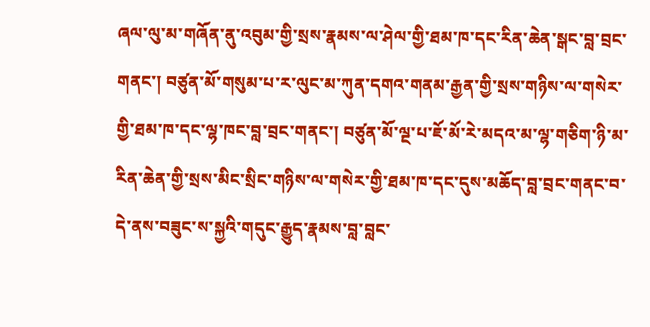ཞལ་ལུ་མ་གཞོན་ནུ་འབུམ་གྱི་སྲས་རྣམས་ལ་ཤེལ་གྱི་ཐམ་ཁ་དང་རིན་ཆེན་སྒང་བླ་བྲང་གནང་། བཙུན་མོ་གསུམ་པ་ར་ལུང་མ་ཀུན་དགའ་གནམ་རྒྱན་གྱི་སྲས་གཉིས་ལ་གསེར་གྱི་ཐམ་ཁ་དང་ལྷ་ཁང་བླ་བྲང་གནང་། བཙུན་མོ་ལྔ་པ་ཇོ་མོ་རེ་མདའ་མ་ལྷ་གཅིག་ཉི་མ་རིན་ཆེན་གྱི་སྲས་མིང་སྲིང་གཉིས་ལ་གསེར་གྱི་ཐམ་ཁ་དང་དུས་མཆོད་བླ་བྲང་གནང་བ་དེ་ནས་བཟུང་ས་སྐྱའི་གདུང་རྒྱུད་རྣམས་བླ་བླང་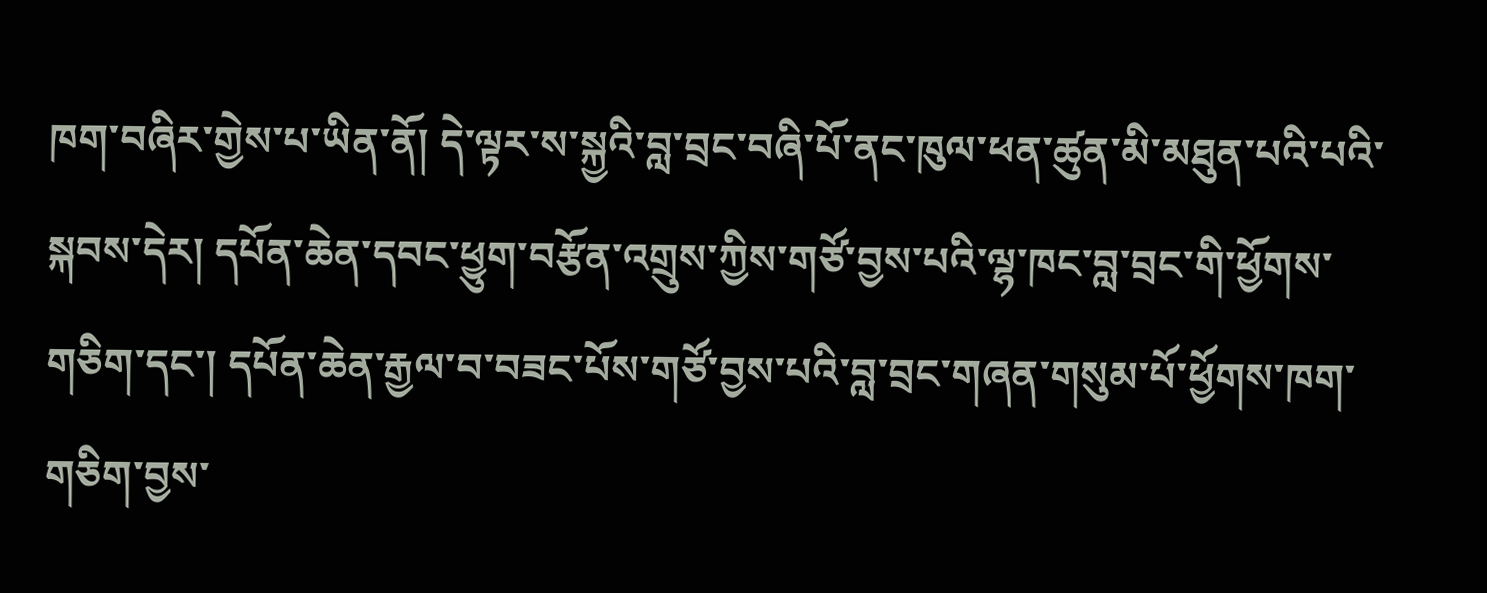ཁག་བཞིར་གྱེས་པ་ཡིན་ནོ། དེ་ལྟར་ས་སྐྱའི་བླ་བྲང་བཞི་པོ་ནང་ཁུལ་ཕན་ཚུན་མི་མཐུན་པའི་པའི་སྐབས་དེར། དཔོན་ཆེན་དབང་ཕྱུག་བརྩོན་འགྲུས་ཀྱིས་གཙོ་བྱས་པའི་ལྷ་ཁང་བླ་བྲང་གི་ཕྱོགས་གཅིག་དང་། དཔོན་ཆེན་རྒྱལ་བ་བཟང་པོས་གཙོ་བྱས་པའི་བླ་བྲང་གཞན་གསུམ་པོ་ཕྱོགས་ཁག་གཅིག་བྱས་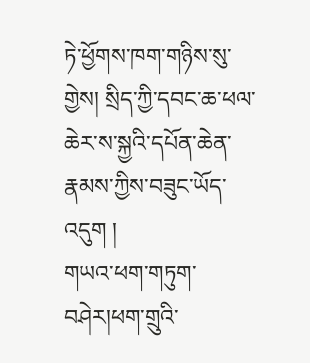ཏེ་ཕྱོགས་ཁག་གཉིས་སུ་གྱེས། སྲིད་ཀྱི་དབང་ཆ་ཕལ་ཆེར་ས་སྐྱའི་དཔོན་ཆེན་རྣམས་ཀྱིས་བཟུང་ཡོད་འདུག །
གཡའ་ཕག་གཏུག་བཤེར།ཕག་གྲུའི་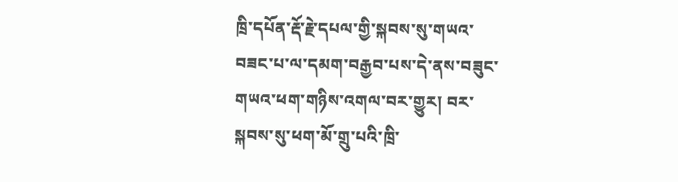ཁྲི་དཔོན་རྡོ་རྗེ་དཔལ་གྱི་སྐབས་སུ་གཡའ་བཟང་པ་ལ་དམག་བརྒྱབ་པས་དེ་ནས་བཟུང་གཡའ་ཕག་གཉིས་འགལ་བར་གྱུར། བར་སྐབས་སུ་ཕག་མོ་གྲུ་པའི་ཁྲི་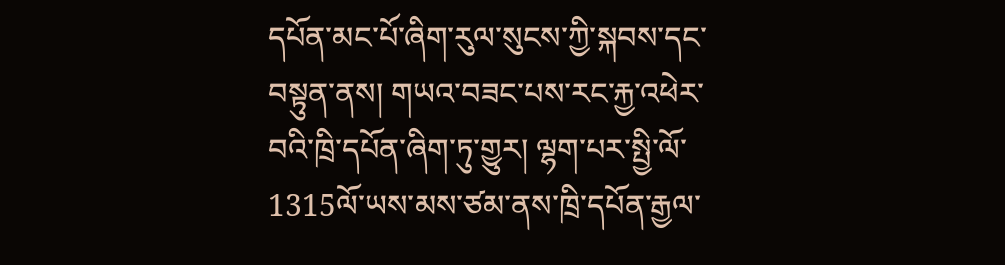དཔོན་མང་པོ་ཞིག་རུལ་སུངས་ཀྱི་སྐབས་དང་བསྟུན་ནས། གཡའ་བཟང་པས་རང་རྐྱ་འཕེར་བའི་ཁྲི་དཔོན་ཞིག་ཏུ་གྱུར། ལྷག་པར་སྤྱི་ལོ་1315ལོ་ཡས་མས་ཙམ་ནས་ཁྲི་དཔོན་རྒྱལ་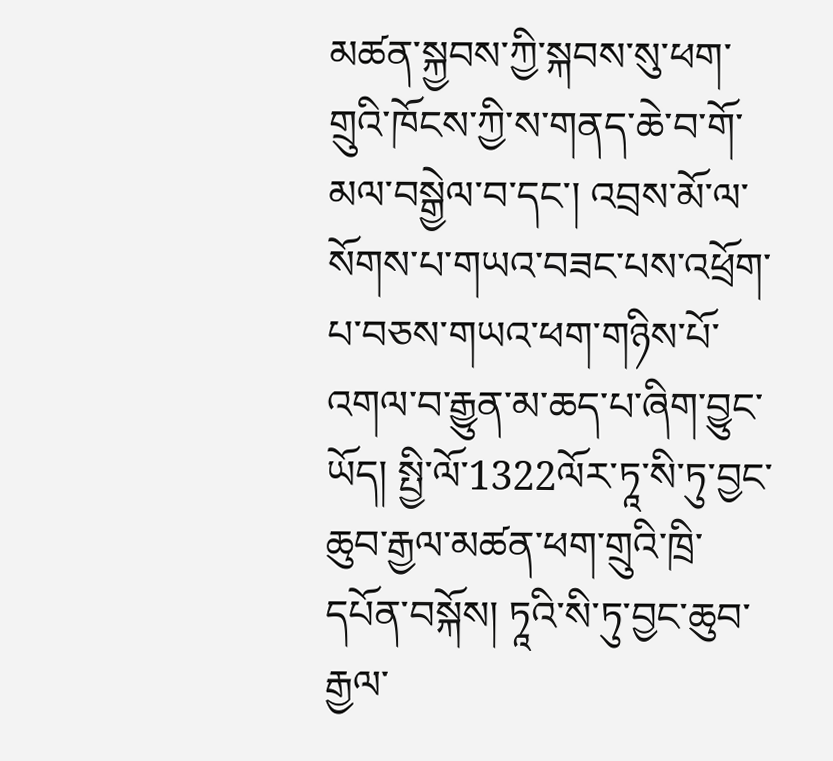མཚན་སྐྱབས་ཀྱི་སྐབས་སུ་ཕག་གྲུའི་ཁོངས་ཀྱི་ས་གནད་ཆེ་བ་གོ་མལ་བསྒྱེལ་བ་དང་། འབྲས་མོ་ལ་སོགས་པ་གཡའ་བཟང་པས་འཕྲོག་པ་བཅས་གཡའ་ཕག་གཉིས་པོ་འགལ་བ་རྒྱུན་མ་ཆད་པ་ཞིག་བྱུང་ཡོད། སྤྱི་ལོ་1322ལོར་ཏཱ་སི་ཏུ་བྱང་ཆུབ་རྒྱལ་མཚན་ཕག་གྲུའི་ཁྲི་དཔོན་བསྐོས། ཏཱའི་སི་ཏུ་བྱང་ཆུབ་རྒྱལ་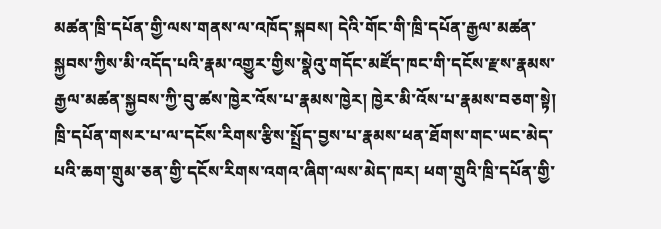མཚན་ཁྲི་དཔོན་གྱི་ལས་གནས་ལ་འཁོད་སྐབས། དེའི་གོང་གི་ཁྲི་དཔོན་རྒྱལ་མཚན་སྐྱབས་ཀྱིས་མི་འདོད་པའི་རྣམ་འགྱུར་གྱིས་སྣེའུ་གདོང་མཛོད་ཁང་གི་དངོས་རྫས་རྣམས་རྒྱལ་མཚན་སྐྱབས་ཀྱི་བུ་ཚས་ཁྱེར་འོས་པ་རྣམས་ཁྱེར། ཁྱེར་མི་འོས་པ་རྣམས་བཅག་སྟེ། ཁྲི་དཔོན་གསར་པ་ལ་དངོས་རིགས་རྩིས་སྤྲོད་བྱས་པ་རྣམས་ཕན་ཐོགས་གང་ཡང་མེད་པའི་ཆག་གྲུམ་ཅན་གྱི་དངོས་རིགས་འགའ་ཞིག་ལས་མེད་ཁར། ཕག་གྲུའི་ཁྲི་དཔོན་གྱི་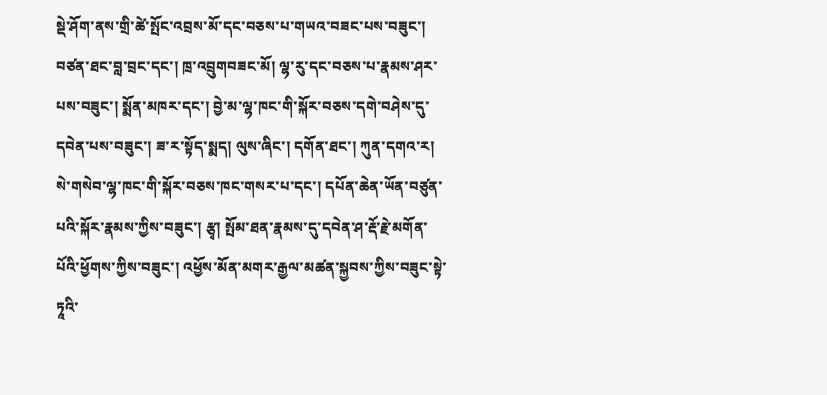སྡེ་ཤོག་ནས་གྲི་ཚེ་སྤོང་འབྲས་མོ་དང་བཅས་པ་གཡའ་བཟང་པས་བཟུང་། བཙན་ཐང་བླ་བྲང་དང་། ཁྲ་འབྲུགབཟང་མོ། ལྷ་རུ་དང་བཅས་པ་རྣམས་ཤར་པས་བཟུང་། སྨོན་མཁར་དང་། བྱེ་མ་ལྷ་ཁང་གི་སྐོར་བཅས་དགེ་བཤེས་དུ་དབེན་པས་བཟུང་། ཟ་ར་སྟོད་སྨད། ལུས་ཞིང་། དགོན་ཐང་། ཀུན་དགའ་ར། སེ་གསེབ་ལྷ་ཁང་གི་སྐོར་བཅས་ཁང་གསར་པ་དང་། དཔོན་ཆེན་ཡོན་བཙུན་པའི་སྐོར་རྣམས་ཀྱིས་བཟུང་། རྩྭ། སྤོམ་ཐན་རྣམས་དུ་དབེན་ཤ་རྡོ་རྗེ་མགོན་པོའི་ཕྱོགས་ཀྱིས་བཟུང་། འཕྱོས་མོན་མགར་རྒྱལ་མཚན་སྐྱབས་ཀྱིས་བཟུང་སྟེ་ཏཱའི་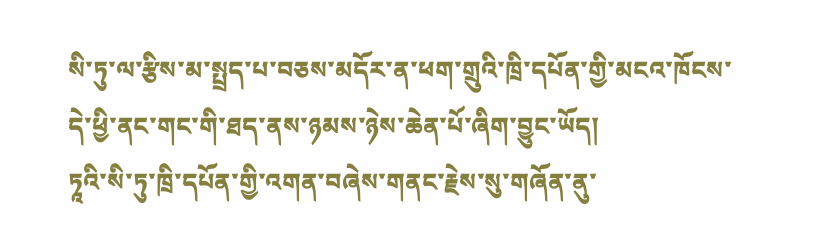སི་ཏུ་ལ་རྩིས་མ་སྤྲད་པ་བཅས་མདོར་ན་ཕག་གྲུའི་ཁྲི་དཔོན་གྱི་མངའ་ཁོངས་དེ་ཕྱི་ནང་གང་གི་ཐད་ནས་ཉམས་ཉེས་ཆེན་པོ་ཞིག་བྱུང་ཡོད།
ཏཱའི་སི་ཏུ་ཁྲི་དཔོན་གྱི་འགན་བཞེས་གནང་རྗེས་སུ་གཞོན་ནུ་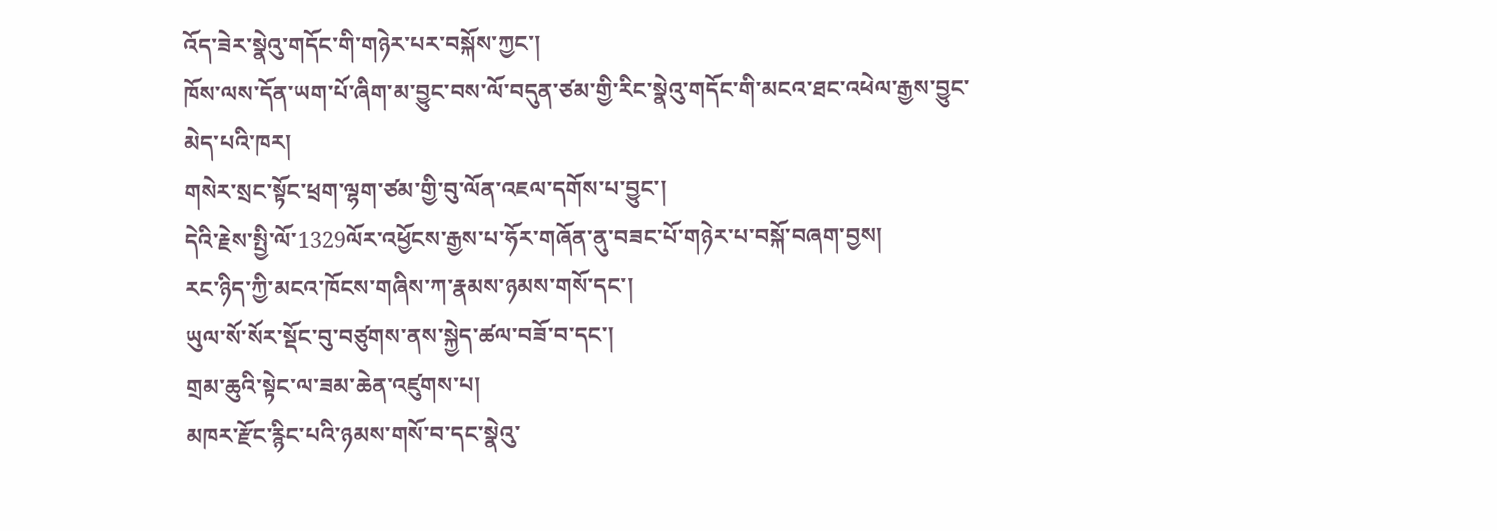འོད་ཟེར་སྣེའུ་གདོང་གི་གཉེར་པར་བསྐོས་ཀྱང་།
ཁོས་ལས་དོན་ཡག་པོ་ཞིག་མ་བྱུང་བས་ལོ་བདུན་ཙམ་གྱི་རིང་སྣེའུ་གདོང་གི་མངའ་ཐང་འཕེལ་རྒྱས་བྱུང་མེད་པའི་ཁར།
གསེར་སྲང་སྟོང་ཕྲག་ལྷག་ཙམ་གྱི་བུ་ལོན་འཇལ་དགོས་པ་བྱུང་།
དེའི་རྗེས་སྤྱི་ལོ་1329ལོར་འཕྱོངས་རྒྱས་པ་ཧོར་གཞོན་ནུ་བཟང་པོ་གཉེར་པ་བསྐོ་བཞག་བྱས།
རང་ཉིད་ཀྱི་མངའ་ཁོངས་གཞིས་ཀ་རྣམས་ཉམས་གསོ་དང་།
ཡུལ་སོ་སོར་སྡོང་བུ་བཙུགས་ནས་སྐྱེད་ཚལ་བཟོ་བ་དང་།
གྲམ་ཆུའི་སྟེང་ལ་ཟམ་ཆེན་འཛུགས་པ།
མཁར་རྫོང་རྙིང་པའི་ཉམས་གསོ་བ་དང་སྣེའུ་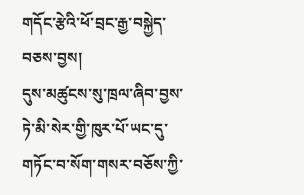གདོང་རྩེའི་ཕོ་བྲང་རྒྱ་བསྐྱེད་བཅས་བྱས།
དུས་མཚུངས་སུ་ཁྲལ་ཞིབ་བྱས་ཏེ་མི་སེར་གྱི་ཁུར་པོ་ཡང་དུ་གཏོང་བ་སོག་གསར་བཅོས་ཀྱི་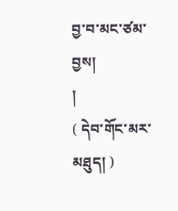བྱ་བ་མང་ཙམ་བྱས།
།
( དེབ་གོང་མར་མཐུད། )